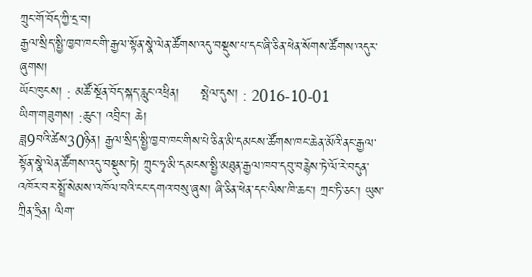ཀྲུང་གོ་བོད་ཀྱི་དྲ་བ།
རྒྱལ་སྲིད་སྤྱི་ཁྱབ་ཁང་གི་རྒྱལ་སྟོན་སྣེ་ལེན་ཚོགས་འདུ་བསྡུས་པ་དང་ཞི་ཅིན་ཕེན་སོགས་ཚོགས་འདུར་ཞུགས།
ཡོང་ཁུངས། : མཚོ་སྔོན་བོད་སྐད་རླུང་འཕྲིན།     སྤེལ་དུས། : 2016-10-01
ཡིག་གཟུགས། :ཆུང་། འབྲིང་། ཆེ།
ཟླ9བའི་ཚེས30ཉིན། རྒྱལ་སྲིད་སྤྱི་ཁྱབ་ཁང་གིས་པེ་ཅིན་མི་དམངས་ཚོགས་ཁང་ཆེན་མོའི་ནང་རྒྱལ་སྟོན་སྣེ་ལེན་ཚོགས་འདུ་བསྡུས་ཏེ། ཀྲུང་ཧྭ་མི་དམངས་སྤྱི་མཐུན་རྒྱལ་ཁབ་དབུ་བརྙེས་ཏེ་ལོ་རེ་བདུན་འཁོར་བར་སྤྲོ་སེམས་འཁོལ་བའི་ངང་དགའ་བསུ་ཞུས། ཞི་ཅིན་ཕེན་དང་ལིས་ཁི་ཆང་། ཀྲང་ཏི་ཅང་། ཡུས་ཀྲིན་ཧྲིན། ལིག་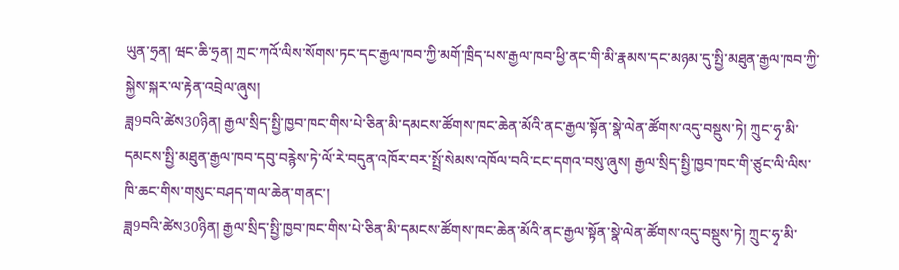ཡུན་ཧྲན། ཝང་ཆི་ཧྲན། ཀྲང་ཀའོ་ལིས་སོགས་ཏང་དང་རྒྱལ་ཁབ་ཀྱི་མགོ་ཁྲིད་པས་རྒྱལ་ཁབ་ཕྱི་ནང་གི་མི་རྣམས་དང་མཉམ་དུ་སྤྱི་མཐུན་རྒྱལ་ཁབ་ཀྱི་སྐྱེས་སྐར་ལ་རྟེན་འབྲེལ་ཞུས།
ཟླ9བའི་ཚེས30ཉིན། རྒྱལ་སྲིད་སྤྱི་ཁྱབ་ཁང་གིས་པེ་ཅིན་མི་དམངས་ཚོགས་ཁང་ཆེན་མོའི་ནང་རྒྱལ་སྟོན་སྣེ་ལེན་ཚོགས་འདུ་བསྡུས་ཏེ། ཀྲུང་ཧྭ་མི་དམངས་སྤྱི་མཐུན་རྒྱལ་ཁབ་དབུ་བརྙེས་ཏེ་ལོ་རེ་བདུན་འཁོར་བར་སྤྲོ་སེམས་འཁོལ་བའི་ངང་དགའ་བསུ་ཞུས། རྒྱལ་སྲིད་སྤྱི་ཁྱབ་ཁང་གི་ཙུང་ལི་ལིས་ཁི་ཆང་གིས་གསུང་བཤད་གལ་ཆེན་གནང་།
ཟླ9བའི་ཚེས30ཉིན། རྒྱལ་སྲིད་སྤྱི་ཁྱབ་ཁང་གིས་པེ་ཅིན་མི་དམངས་ཚོགས་ཁང་ཆེན་མོའི་ནང་རྒྱལ་སྟོན་སྣེ་ལེན་ཚོགས་འདུ་བསྡུས་ཏེ། ཀྲུང་ཧྭ་མི་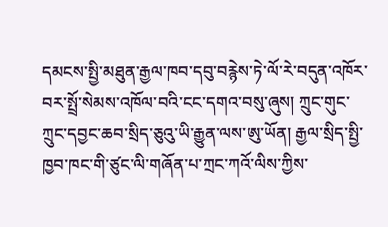དམངས་སྤྱི་མཐུན་རྒྱལ་ཁབ་དབུ་བརྙེས་ཏེ་ལོ་རེ་བདུན་འཁོར་བར་སྤྲོ་སེམས་འཁོལ་བའི་ངང་དགའ་བསུ་ཞུས། ཀྲུང་གུང་ཀྲུང་དབྱང་ཆབ་སྲིད་ཅུའུ་ཡི་རྒྱུན་ལས་ཨུ་ཡོན། རྒྱལ་སྲིད་སྤྱི་ཁྱབ་ཁང་གི་ཙུང་ལི་གཞོན་པ་ཀྲང་ཀའོ་ལིས་ཀྱིས་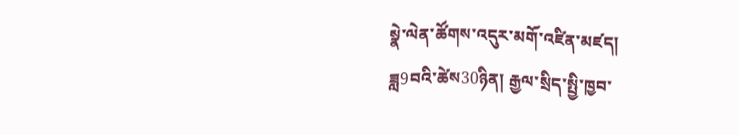སྣེ་ལེན་ཚོགས་འདུར་མགོ་འཛིན་མཛད།
ཟླ9བའི་ཚེས30ཉིན། རྒྱལ་སྲིད་སྤྱི་ཁྱབ་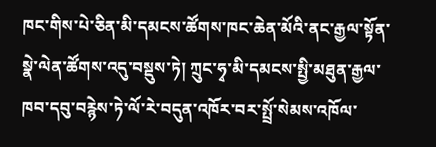ཁང་གིས་པེ་ཅིན་མི་དམངས་ཚོགས་ཁང་ཆེན་མོའི་ནང་རྒྱལ་སྟོན་སྣེ་ལེན་ཚོགས་འདུ་བསྡུས་ཏེ། ཀྲུང་ཧྭ་མི་དམངས་སྤྱི་མཐུན་རྒྱལ་ཁབ་དབུ་བརྙེས་ཏེ་ལོ་རེ་བདུན་འཁོར་བར་སྤྲོ་སེམས་འཁོལ་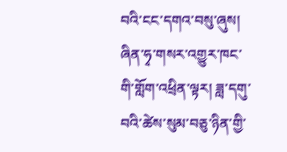བའི་ངང་དགའ་བསུ་ཞུས།
ཞིན་ཧྭ་གསར་འགྱུར་ཁང་གི་གློག་འཕྲིན་ལྟར། ཟླ་དགུ་བའི་ཚེས་སུམ་བཅུ་ཉིན་གྱི་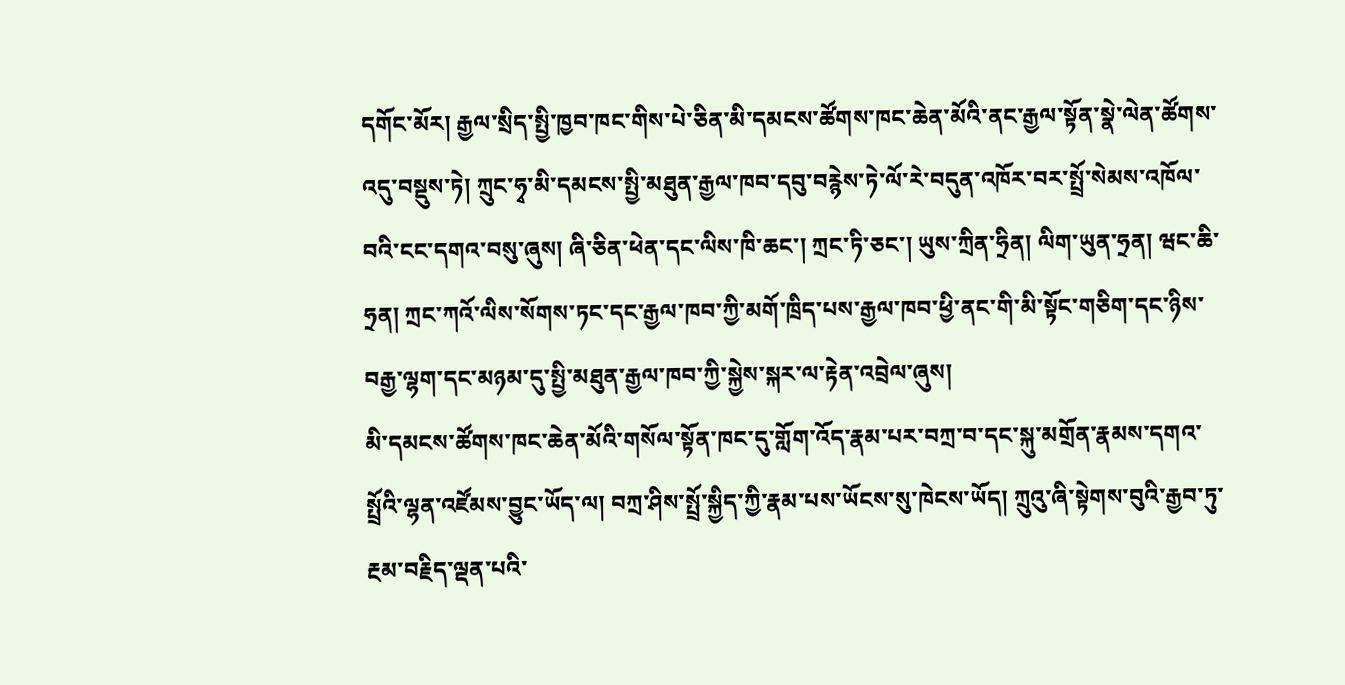དགོང་མོར། རྒྱལ་སྲིད་སྤྱི་ཁྱབ་ཁང་གིས་པེ་ཅིན་མི་དམངས་ཚོགས་ཁང་ཆེན་མོའི་ནང་རྒྱལ་སྟོན་སྣེ་ལེན་ཚོགས་འདུ་བསྡུས་ཏེ། ཀྲུང་ཧྭ་མི་དམངས་སྤྱི་མཐུན་རྒྱལ་ཁབ་དབུ་བརྙེས་ཏེ་ལོ་རེ་བདུན་འཁོར་བར་སྤྲོ་སེམས་འཁོལ་བའི་ངང་དགའ་བསུ་ཞུས། ཞི་ཅིན་ཕེན་དང་ལིས་ཁི་ཆང་། ཀྲང་ཏི་ཅང་། ཡུས་ཀྲིན་ཧྲིན། ལིག་ཡུན་ཧྲན། ཝང་ཆི་ཧྲན། ཀྲང་ཀའོ་ལིས་སོགས་ཏང་དང་རྒྱལ་ཁབ་ཀྱི་མགོ་ཁྲིད་པས་རྒྱལ་ཁབ་ཕྱི་ནང་གི་མི་སྟོང་གཅིག་དང་ཉིས་བརྒྱ་ལྷག་དང་མཉམ་དུ་སྤྱི་མཐུན་རྒྱལ་ཁབ་ཀྱི་སྐྱེས་སྐར་ལ་རྟེན་འབྲེལ་ཞུས།
མི་དམངས་ཚོགས་ཁང་ཆེན་མོའི་གསོལ་སྟོན་ཁང་དུ་གློག་འོད་རྣམ་པར་བཀྲ་བ་དང་སྐུ་མགྲོན་རྣམས་དགའ་སྤྲོའི་ལྷན་འཛོམས་བྱུང་ཡོད་ལ། བཀྲ་ཤིས་སྤྲོ་སྐྱིད་ཀྱི་རྣམ་པས་ཡོངས་སུ་ཁེངས་ཡོད། ཀྲུའུ་ཞི་སྟེགས་བུའི་རྒྱབ་ཏུ་རྔམ་བརྗིད་ལྡན་པའི་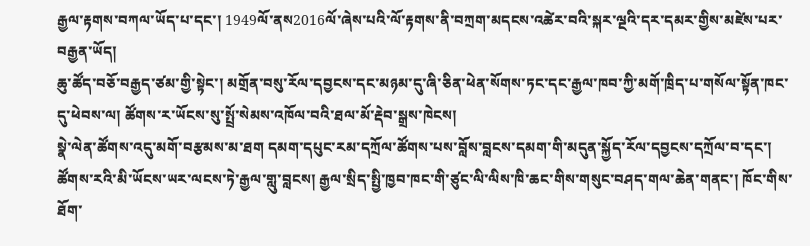རྒྱལ་རྟགས་བཀལ་ཡོད་པ་དང་། 1949ལོ་ནས2016ལོ་ཞེས་པའི་ལོ་རྟགས་ནི་བཀྲག་མདངས་འཚེར་བའི་སྐར་ལྔའི་དར་དམར་གྱིས་མཛེས་པར་བརྒྱན་ཡོད།
ཆུ་ཚོད་བཅོ་བརྒྱད་ཙམ་གྱི་སྟེང་། མགྲོན་བསུ་རོལ་དབྱངས་དང་མཉམ་དུ་ཞི་ཅིན་ཕེན་སོགས་ཏང་དང་རྒྱལ་ཁབ་ཀྱི་མགོ་ཁྲིད་པ་གསོལ་སྟོན་ཁང་དུ་ཕེབས་ལ། ཚོགས་ར་ཡོངས་སུ་སྤྲོ་སེམས་འཁོལ་བའི་ཐལ་མོ་རྡེབ་སྒྲས་ཁེངས།
སྣེ་ལེན་ཚོགས་འདུ་མགོ་བརྩམས་མ་ཐག དམག་དཔུང་རམ་དཀྲོལ་ཚོགས་པས་བློས་བླངས་དམག་གི་མདུན་སྐྱོད་རོལ་དབྱངས་དཀྲོལ་བ་དང་། ཚོགས་རའི་མི་ཡོངས་ཡར་ལངས་ཏེ་རྒྱལ་གླུ་བླངས། རྒྱལ་སྲིད་སྤྱི་ཁྱབ་ཁང་གི་ཙུང་ལི་ལིས་ཁི་ཆང་གིས་གསུང་བཤད་གལ་ཆེན་གནང་། ཁོང་གིས་ཐོག་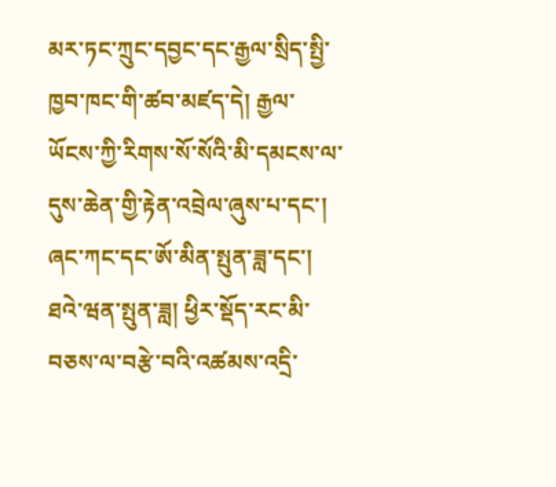མར་ཏང་ཀྲུང་དབྱང་དང་རྒྱལ་སྲིད་སྤྱི་ཁྱབ་ཁང་གི་ཚབ་མཛད་དེ། རྒྱལ་ཡོངས་ཀྱི་རིགས་སོ་སོའི་མི་དམངས་ལ་དུས་ཆེན་གྱི་རྟེན་འབྲེལ་ཞུས་པ་དང་། ཞང་ཀང་དང་ཨོ་མིན་སྤུན་ཟླ་དང་། ཐའེ་ཝན་སྤུན་ཟླ། ཕྱིར་སྡོད་རང་མི་བཅས་ལ་བརྩེ་བའི་འཚམས་འདྲི་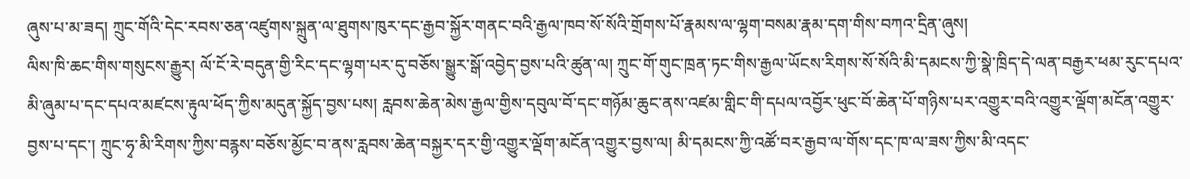ཞུས་པ་མ་ཟད། ཀྲུང་གོའི་དེང་རབས་ཅན་འཛུགས་སྐྲུན་ལ་ཐུགས་ཁུར་དང་རྒྱབ་སྐྱོར་གནང་བའི་རྒྱལ་ཁབ་སོ་སོའི་གྲོགས་པོ་རྣམས་ལ་ལྷག་བསམ་རྣམ་དག་གིས་བཀའ་དྲིན་ཞུས།
ལིས་ཁི་ཆང་གིས་གསུངས་རྒྱུར། ལོ་ངོ་རེ་བདུན་གྱི་རིང་དང་ལྷག་པར་དུ་བཅོས་སྒྱུར་སྒོ་འབྱེད་བྱས་པའི་ཚུན་ལ། ཀྲུང་གོ་གུང་ཁྲན་ཏང་གིས་རྒྱལ་ཡོངས་རིགས་སོ་སོའི་མི་དམངས་ཀྱི་སྣེ་ཁྲིད་དེ་ལན་བརྒྱར་ཕམ་རུང་དཔའ་མི་ཞུམ་པ་དང་དཔའ་མཛངས་རྟུལ་ཕོད་ཀྱིས་མདུན་སྐྱོད་བྱས་པས། རླབས་ཆེན་མེས་རྒྱལ་གྱིས་དབུལ་བོ་དང་གཉོམ་ཆུང་ནས་འཛམ་གླིང་གི་དཔལ་འབྱོར་ཕུང་བོ་ཆེན་པོ་གཉིས་པར་འགྱུར་བའི་འགྱུར་ལྡོག་མངོན་འགྱུར་བྱས་པ་དང་། ཀྲུང་ཧྭ་མི་རིགས་ཀྱིས་བརྙས་བཅོས་མྱོང་བ་ནས་རླབས་ཆེན་བསྐྱར་དར་གྱི་འགྱུར་ལྡོག་མངོན་འགྱུར་བྱས་ལ། མི་དམངས་ཀྱི་འཚོ་བར་རྒྱབ་ལ་གོས་དང་ཁ་ལ་ཟས་ཀྱིས་མི་འདང་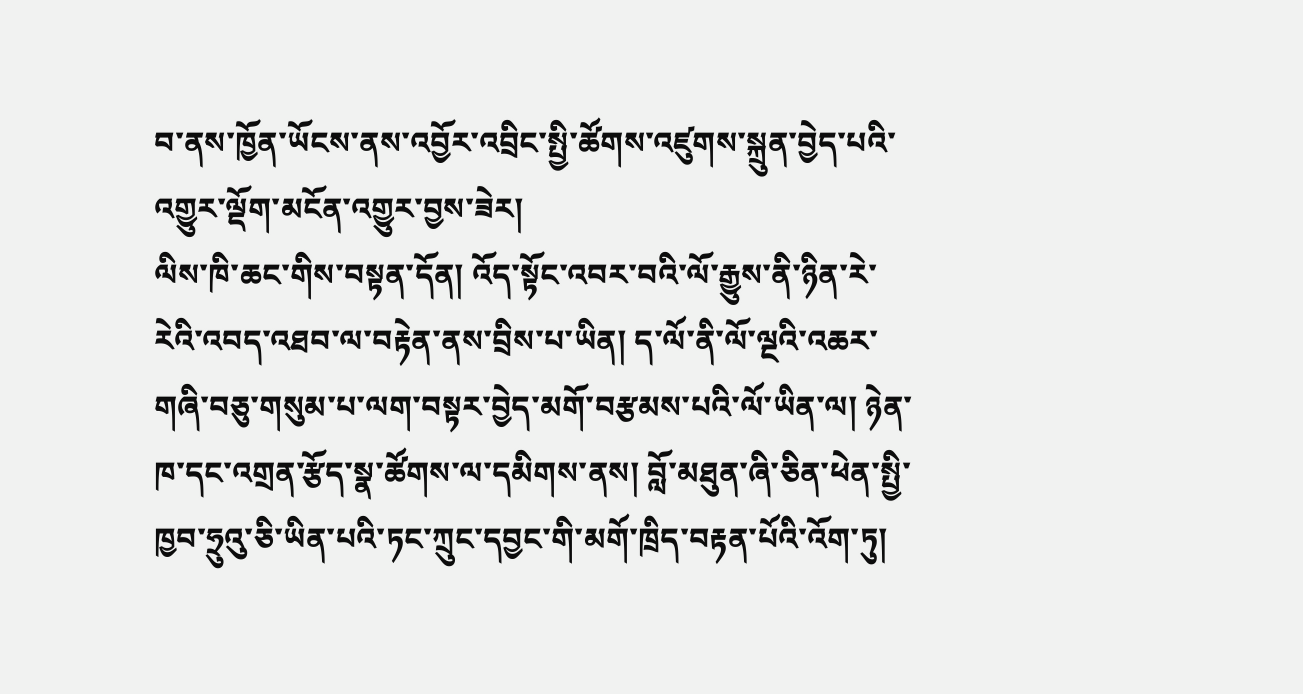བ་ནས་ཁྱོན་ཡོངས་ནས་འབྱོར་འབྲིང་སྤྱི་ཚོགས་འཛུགས་སྐྲུན་བྱེད་པའི་འགྱུར་ལྡོག་མངོན་འགྱུར་བྱས་ཟེར།
ལིས་ཁི་ཆང་གིས་བསྟན་དོན། འོད་སྟོང་འབར་བའི་ལོ་རྒྱུས་ནི་ཉིན་རེ་རེའི་འབད་འཐབ་ལ་བརྟེན་ནས་བྲིས་པ་ཡིན། ད་ལོ་ནི་ལོ་ལྔའི་འཆར་གཞི་བཅུ་གསུམ་པ་ལག་བསྟར་བྱེད་མགོ་བརྩམས་པའི་ལོ་ཡིན་ལ། ཉེན་ཁ་དང་འགྲན་རྩོད་སྣ་ཚོགས་ལ་དམིགས་ནས། བློ་མཐུན་ཞི་ཅིན་ཕེན་སྤྱི་ཁྱབ་ཧྲུའུ་ཅི་ཡིན་པའི་ཏང་ཀྲུང་དབྱང་གི་མགོ་ཁྲིད་བརྟན་པོའི་འོག་ཏུ།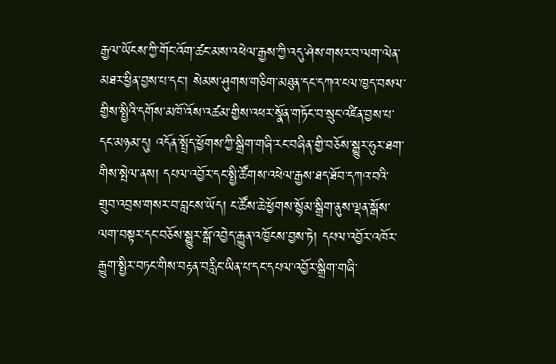རྒྱལ་ཡོངས་ཀྱི་གོང་འོག་ཚང་མས་འཕེལ་རྒྱས་ཀྱི་འདུ་ཤེས་གསར་བ་ལག་ལེན་མཐར་ཕྱིན་བྱས་པ་དང་། སེམས་ཤུགས་གཅིག་མཐུན་དང་དཀའ་ངལ་ཁྱད་བསལ་གྱིས་སྤྱིའི་དགོས་མཁོ་འོས་འཚམ་གྱིས་འཕར་སྣོན་གཏོང་བ་སྲུང་འཛིན་བྱས་པ་དང་མཉམ་དུ། འདོན་སྤྲོད་ཕྱོགས་ཀྱི་སྒྲིག་གཞི་རང་བཞིན་གྱི་བཅོས་སྒྱུར་ཧུར་ཐག་གིས་སྤེལ་ནས། དཔལ་འབྱོར་དང་སྤྱི་ཚོགས་འཕེལ་རྒྱས་ཐད་ཐོབ་དཀའ་བའི་གྲུབ་འབྲས་གསར་བ་བླངས་ཡོད། ང་ཚོས་ཆེ་ཕྱོགས་སྙོམ་སྒྲིག་ནུས་ལྡན་སྒོས་ལག་བསྟར་དང་བཅོས་སྒྱུར་སྒོ་འབྱེད་རྒྱུན་འཁྱོངས་བྱས་ཏེ། དཔལ་འབྱོར་འཁོར་རྒྱུག་སྤྱིར་བཏང་གིས་བརྟན་བརླིང་ཡིན་པ་དང་དཔལ་འབྱོར་སྒྲིག་གཞི་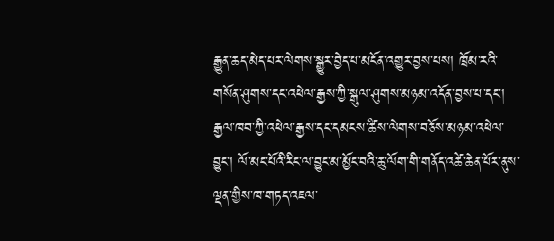རྒྱུན་ཆད་མེད་པར་ལེགས་སྒྱུར་བྱེད་པ་མངོན་འགྱུར་བྱས་པས། ཁྲོམ་རའི་གསོན་ཤུགས་དང་འཕེལ་རྒྱས་ཀྱི་སྒུལ་ཤུགས་མཉམ་འདོན་བྱས་པ་དང་། རྒྱལ་ཁབ་ཀྱི་འཕེལ་རྒྱས་དང་དམངས་ཚིས་ལེགས་བཅོས་མཉམ་འཕེལ་བྱུང་། ལོ་མང་པོའི་རིང་ལ་བྱུང་མ་མྱོང་བའི་ཆུ་ལོག་གི་གནོད་འཚེ་ཆེན་པོར་ནུས་ལྡན་གྱིས་ཁ་གཏད་འཇལ་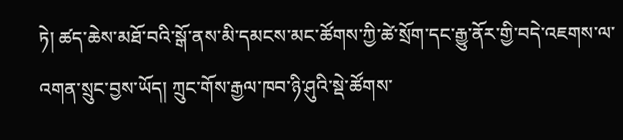ཏེ། ཚད་ཆེས་མཐོ་བའི་སྒོ་ནས་མི་དམངས་མང་ཚོགས་ཀྱི་ཚེ་སྲོག་དང་རྒྱུ་ནོར་གྱི་བདེ་འཇགས་ལ་འགན་སྲུང་བྱས་ཡོད། ཀྲུང་གོས་རྒྱལ་ཁབ་ཉི་ཤུའི་སྡེ་ཚོགས་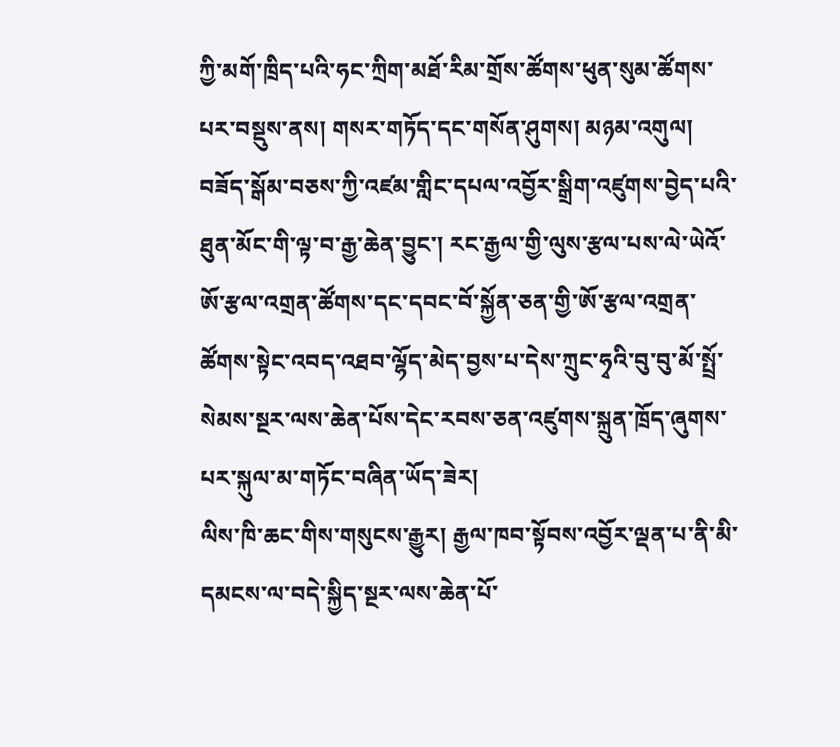ཀྱི་མགོ་ཁྲིད་པའི་ཧང་ཀྲིག་མཐོ་རིམ་གྲོས་ཚོགས་ཕུན་སུམ་ཚོགས་པར་བསྡུས་ནས། གསར་གཏོད་དང་གསོན་ཤུགས། མཉམ་འགུལ། བཟོད་སྒོམ་བཅས་ཀྱི་འཛམ་གླིང་དཔལ་འབྱོར་སྒྲིག་འཛུགས་བྱེད་པའི་ཐུན་མོང་གི་ལྟ་བ་རྒྱ་ཆེན་བྱུང་། རང་རྒྱལ་གྱི་ལུས་རྩལ་པས་ལེ་ཡེའོ་ཨོ་རྩལ་འགྲན་ཚོགས་དང་དབང་བོ་སྐྱོན་ཅན་གྱི་ཨོ་རྩལ་འགྲན་ཚོགས་སྟེང་འབད་འཐབ་ལྷོད་མེད་བྱས་པ་དེས་ཀྲུང་ཧྭའི་བུ་བུ་མོ་སྤྲོ་སེམས་སྔར་ལས་ཆེན་པོས་དེང་རབས་ཅན་འཛུགས་སྐྲུན་ཁྲོད་ཞུགས་པར་སྐུལ་མ་གཏོང་བཞིན་ཡོད་ཟེར།
ལིས་ཁི་ཆང་གིས་གསུངས་རྒྱུར། རྒྱལ་ཁབ་སྟོབས་འབྱོར་ལྡན་པ་ནི་མི་དམངས་ལ་བདེ་སྐྱིད་སྔར་ལས་ཆེན་པོ་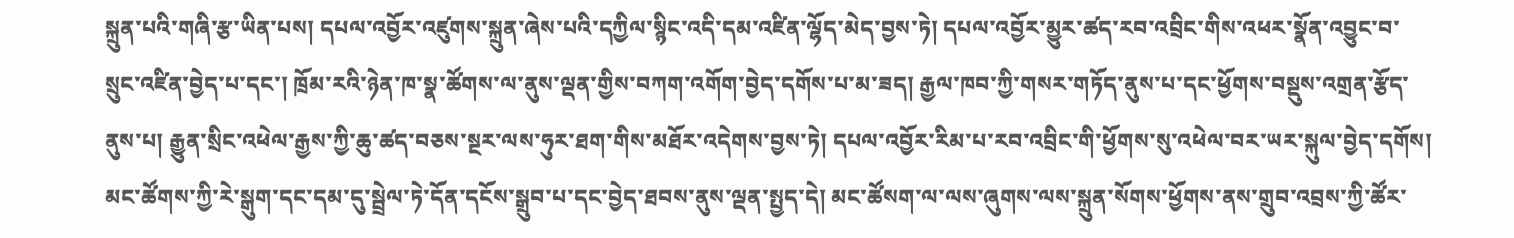སྐྲུན་པའི་གཞི་རྩ་ཡིན་པས། དཔལ་འབྱོར་འཛུགས་སྐྲུན་ཞེས་པའི་དཀྱིལ་སྙིང་འདི་དམ་འཛིན་ལྷོད་མེད་བྱས་ཏེ། དཔལ་འབྱོར་མྱུར་ཚད་རབ་འབྲིང་གིས་འཕར་སྣོན་འབྱུང་བ་སྲུང་འཛིན་བྱེད་པ་དང་། ཁྲོམ་རའི་ཉེན་ཁ་སྣ་ཚོགས་ལ་ནུས་ལྡན་གྱིས་བཀག་འགོག་བྱེད་དགོས་པ་མ་ཟད། རྒྱལ་ཁབ་ཀྱི་གསར་གཏོད་ནུས་པ་དང་ཕྱོགས་བསྡུས་འགྲན་རྩོད་ནུས་པ། རྒྱུན་སྲིང་འཕེལ་རྒྱས་ཀྱི་ཆུ་ཚད་བཅས་སྔར་ལས་ཧུར་ཐག་གིས་མཐོར་འདེགས་བྱས་ཏེ། དཔལ་འབྱོར་རིམ་པ་རབ་འབྲིང་གི་ཕྱོགས་སུ་འཕེལ་བར་ཡར་སྐུལ་བྱེད་དགོས། མང་ཚོགས་ཀྱི་རེ་སྒུག་དང་དམ་དུ་སྦྲེལ་ཏེ་དོན་དངོས་སྒྲུབ་པ་དང་བྱེད་ཐབས་ནུས་ལྡན་སྤྱད་དེ། མང་ཚོསག་ལ་ལས་ཞུགས་ལས་སྐྲུན་སོགས་ཕྱོགས་ནས་གྲུབ་འབྲས་ཀྱི་ཚོར་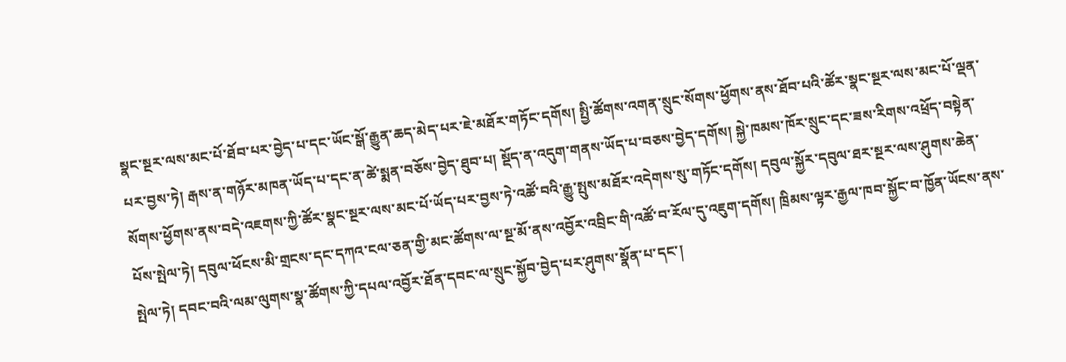སྣང་སྔར་ལས་མང་པོ་ཐོབ་པར་བྱེད་པ་དང་ཡོང་སྒོ་རྒྱུན་ཆད་མེད་པར་ཇེ་མཐོར་གཏོང་དགོས། སྤྱི་ཚོགས་འགན་སྲུང་སོགས་ཕྱོགས་ནས་ཐོབ་པའི་ཚོར་སྣང་སྔར་ལས་མང་པོ་ལྡན་པར་བྱས་ཏེ། རྒས་ན་གཉོར་མཁན་ཡོད་པ་དང་ན་ཚེ་སྨན་བཅོས་བྱེད་ཐུབ་པ། སྡོད་ན་འདུག་གནས་ཡོད་པ་བཅས་བྱེད་དགོས། སྐྱེ་ཁམས་ཁོར་སྲུང་དང་ཟས་རིགས་འཕྲོད་བསྟེན་སོགས་ཕྱོགས་ནས་བདེ་འཇགས་ཀྱི་ཚོར་སྣང་སྔར་ལས་མང་པོ་ཡོད་པར་བྱས་ཏེ་འཚོ་བའི་རྒྱུ་སྤུས་མཐོར་འདེགས་སུ་གཏོང་དགོས། དབུལ་སྐྱོར་དབུལ་ཐར་སྔར་ལས་ཤུགས་ཆེན་པོས་སྤེལ་ཏེ། དབུལ་ཕོངས་མི་གྲངས་དང་དཀའ་ངལ་ཅན་གྱི་མང་ཚོགས་ལ་སྔ་མོ་ནས་འབྱོར་འབྲིང་གི་འཚོ་བ་རོལ་དུ་འཇུག་དགོས། ཁྲིམས་ལྟར་རྒྱལ་ཁབ་སྐྱོང་བ་ཁྱོན་ཡོངས་ནས་སྤེལ་ཏེ། དབང་བའི་ལམ་ལུགས་སྣ་ཚོགས་ཀྱི་དཔལ་འབྱོར་ཐོན་དབང་ལ་སྲུང་སྐྱོབ་བྱེད་པར་ཤུགས་སྣོན་པ་དང་།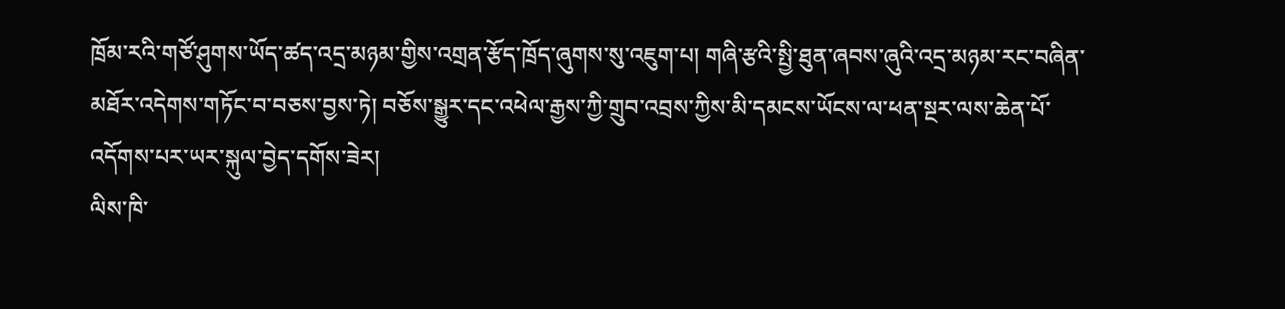ཁྲོམ་རའི་གཙོ་ཤུགས་ཡོད་ཚད་འདྲ་མཉམ་གྱིས་འགྲན་རྩོད་ཁྲོད་ཞུགས་སུ་འཇུག་པ། གཞི་རྩའི་སྤྱི་ཐུན་ཞབས་ཞུའི་འདྲ་མཉམ་རང་བཞིན་མཐོར་འདེགས་གཏོང་བ་བཅས་བྱས་ཏེ། བཅོས་སྒྱུར་དང་འཕེལ་རྒྱས་ཀྱི་གྲུབ་འབྲས་ཀྱིས་མི་དམངས་ཡོངས་ལ་ཕན་སྔར་ལས་ཆེན་པོ་འདོགས་པར་ཡར་སྐུལ་བྱེད་དགོས་ཟེར།
ལིས་ཁི་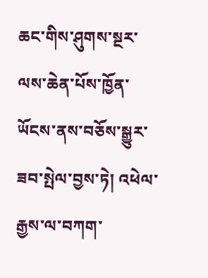ཆང་གིས་ཤུགས་སྔར་ལས་ཆེན་པོས་ཁྱོན་ཡོངས་ནས་བཅོས་སྒྱུར་ཟབ་སྤེལ་བྱས་ཏེ། འཕེལ་རྒྱས་ལ་བཀག་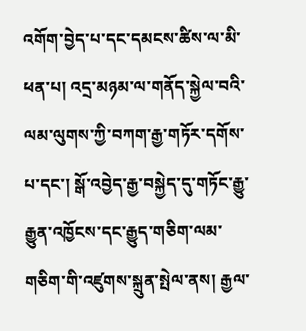འགོག་བྱེད་པ་དང་དམངས་ཚིས་ལ་མི་ཕན་པ། འདྲ་མཉམ་ལ་གནོད་སྐྱེལ་བའི་ལམ་ལུགས་ཀྱི་བཀག་རྒྱ་གཏོར་དགོས་པ་དང་། སྒོ་འབྱེད་རྒྱ་བསྐྱེད་དུ་གཏོང་རྒྱུ་རྒྱུན་འཁྱོངས་དང་རྒྱུད་གཅིག་ལམ་གཅིག་གི་འཛུགས་སྐྲུན་སྤེལ་ནས། རྒྱལ་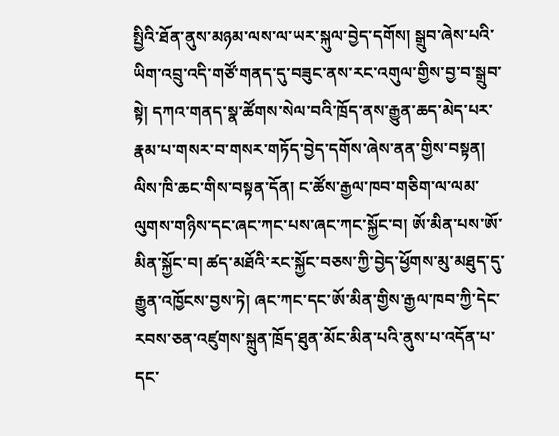སྤྱིའི་ཐོན་ནུས་མཉམ་ལས་ལ་ཡར་སྐུལ་བྱེད་དགོས། སྒྲུབ་ཞེས་པའི་ཡིག་འབྲུ་འདི་གཙོ་གནད་དུ་བཟུང་ནས་རང་འགུལ་གྱིས་བྱ་བ་སྒྲུབ་སྟེ། དཀའ་གནད་སྣ་ཚོགས་སེལ་བའི་ཁྲོད་ནས་རྒྱུན་ཆད་མེད་པར་རྣམ་པ་གསར་བ་གསར་གཏོད་བྱེད་དགོས་ཞེས་ནན་གྱིས་བསྟན།
ལིས་ཁི་ཆང་གིས་བསྟན་དོན། ང་ཚོས་རྒྱལ་ཁབ་གཅིག་ལ་ལམ་ལུགས་གཉིས་དང་ཞང་ཀང་པས་ཞང་ཀང་སྐྱོང་བ། ཨོ་མིན་པས་ཨོ་མིན་སྐྱོང་བ། ཚད་མཐོའི་རང་སྐྱོང་བཅས་ཀྱི་བྱེད་ཕྱོགས་མུ་མཐུད་དུ་རྒྱུན་འཁྱོངས་བྱས་ཏེ། ཞང་ཀང་དང་ཨོ་མིན་གྱིས་རྒྱལ་ཁབ་ཀྱི་དེང་རབས་ཅན་འཛུགས་སྐྲུན་ཁྲོད་ཐུན་མོང་མིན་པའི་ནུས་པ་འདོན་པ་དང་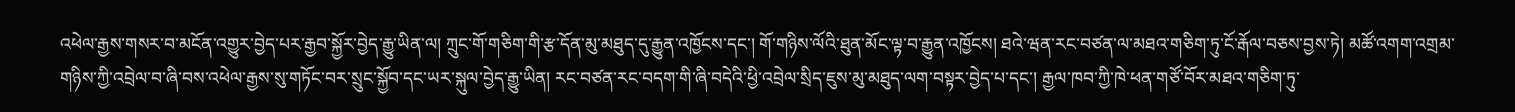འཕེལ་རྒྱས་གསར་བ་མངོན་འགྱུར་བྱེད་པར་རྒྱབ་སྐྱོར་བྱེད་རྒྱུ་ཡིན་ལ། ཀྲུང་གོ་གཅིག་གི་རྩ་དོན་མུ་མཐུད་དུ་རྒྱུན་འཁྱོངས་དང་། གོ་གཉིས་ལོའི་ཐུན་མོང་ལྟ་བ་རྒྱུན་འཁྱོངས། ཐའེ་ཝན་རང་བཙན་ལ་མཐའ་གཅིག་ཏུ་ངོ་རྒོལ་བཅས་བྱས་ཏེ། མཚོ་འགག་འགྲམ་གཉིས་ཀྱི་འབྲེལ་བ་ཞི་བས་འཕེལ་རྒྱས་སུ་གཏོང་བར་སྲུང་སྐྱོབ་དང་ཡར་སྐུལ་བྱེད་རྒྱུ་ཡིན། རང་བཙན་རང་བདག་གི་ཞི་བདེའི་ཕྱི་འབྲེལ་སྲིད་ཇུས་མུ་མཐུད་ལག་བསྟར་བྱེད་པ་དང་། རྒྱལ་ཁབ་ཀྱི་ཁེ་ཕན་གཙོ་བོར་མཐའ་གཅིག་ཏུ་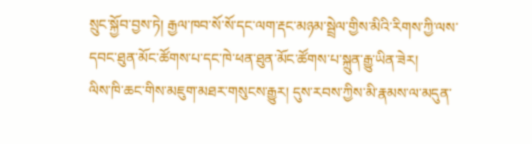སྲུང་སྐྱོབ་བྱས་ཏེ། རྒྱལ་ཁབ་སོ་སོ་དང་ལག་རྡང་མཉམ་སྦྲེལ་གྱིས་མིའི་རིགས་ཀྱི་ལས་དབང་ཐུན་མོང་ཚོགས་པ་དང་ཁེ་ཕན་ཐུན་མོང་ཚོགས་པ་སྐྲུན་རྒྱུ་ཡིན་ཟེར།
ལིས་ཁི་ཆང་གིས་མཇུག་མཐར་གསུངས་རྒྱུར། དུས་རབས་ཀྱིས་མི་རྣམས་ལ་མདུན་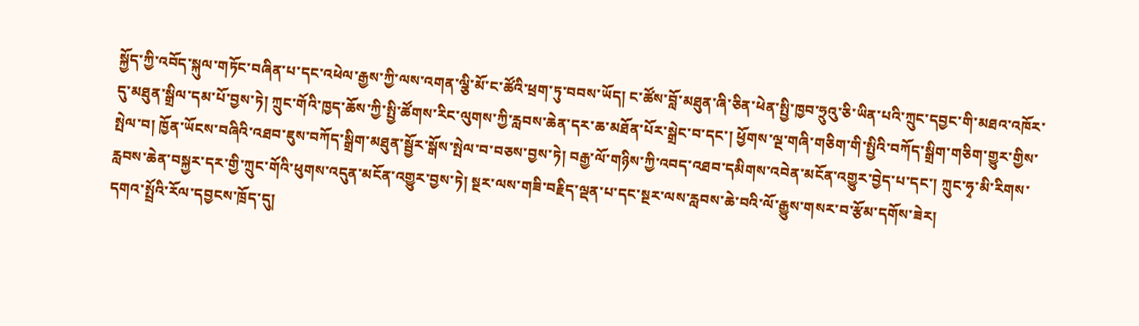སྐྱོད་ཀྱི་འབོད་སྐུལ་གཏོང་བཞིན་པ་དང་འཕེལ་རྒྱས་ཀྱི་ལས་འགན་ལྕི་མོ་ང་ཚོའི་ཕྲག་ཏུ་བབས་ཡོད། ང་ཚོས་བློ་མཐུན་ཞི་ཅིན་ཕེན་སྤྱི་ཁྱབ་ཧྲུའུ་ཅི་ཡིན་པའི་ཀྲུང་དབྱང་གི་མཐའ་འཁོར་དུ་མཐུན་སྒྲིལ་དམ་པོ་བྱས་ཏེ། ཀྲུང་གོའི་ཁྱད་ཆོས་ཀྱི་སྤྱི་ཚོགས་རིང་ལུགས་ཀྱི་རླབས་ཆེན་དར་ཆ་མཐོན་པོར་སྒྲེང་བ་དང་། ཕྱོགས་ལྔ་གཞི་གཅིག་གི་སྤྱིའི་བཀོད་སྒྲིག་གཅིག་གྱུར་གྱིས་སྤེལ་བ། ཁྱོན་ཡོངས་བཞིའི་འཐབ་ཇུས་བཀོད་སྒྲིག་མཐུན་སྦྱོར་སྒོས་སྤེལ་བ་བཅས་བྱས་ཏེ། བརྒྱ་ལོ་གཉིས་ཀྱི་འབད་འཐབ་དམིགས་འབེན་མངོན་འགྱུར་བྱེད་པ་དང་། ཀྲུང་ཧྭ་མི་རིགས་རླབས་ཆེན་བསྐྱར་དར་གྱི་ཀྲུང་གོའི་ཕུགས་འདུན་མངོན་འགྱུར་བྱས་ཏེ། སྔར་ལས་གཟི་བརྗིད་ལྡན་པ་དང་སྔར་ལས་རླབས་ཆེ་བའི་ལོ་རྒྱུས་གསར་བ་རྩོམ་དགོས་ཟེར།
དགའ་སྤྲོའི་རོལ་དབྱངས་ཁྲོད་དུ།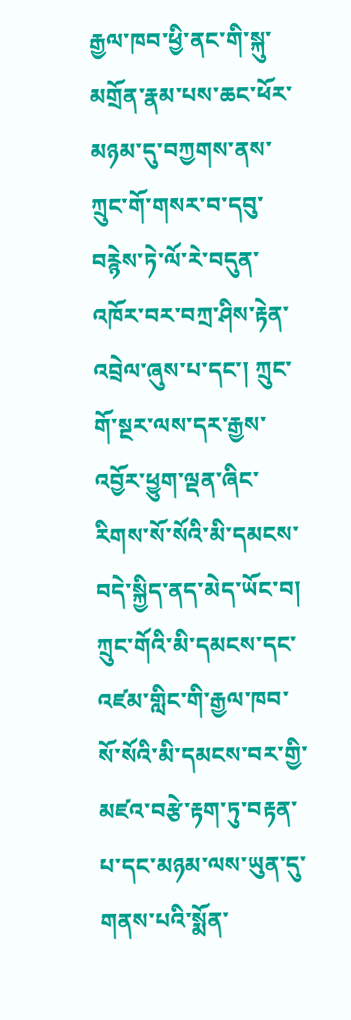རྒྱལ་ཁབ་ཕྱི་ནང་གི་སྐུ་མགྲོན་རྣམ་པས་ཆང་ཕོར་མཉམ་དུ་བཀྱགས་ནས་ཀྲུང་གོ་གསར་བ་དབུ་བརྙེས་ཏེ་ལོ་རེ་བདུན་འཁོར་བར་བཀྲ་ཤིས་རྟེན་འབྲེལ་ཞུས་པ་དང་། ཀྲུང་གོ་སྔར་ལས་དར་རྒྱས་འབྱོར་ཕྱུག་ལྡན་ཞིང་རིགས་སོ་སོའི་མི་དམངས་བདེ་སྐྱིད་ནད་མེད་ཡོང་བ། ཀྲུང་གོའི་མི་དམངས་དང་འཛམ་གླིང་གི་རྒྱལ་ཁབ་སོ་སོའི་མི་དམངས་བར་གྱི་མཛའ་བརྩེ་རྟག་ཏུ་བརྟན་པ་དང་མཉམ་ལས་ཡུན་དུ་གནས་པའི་སྨོན་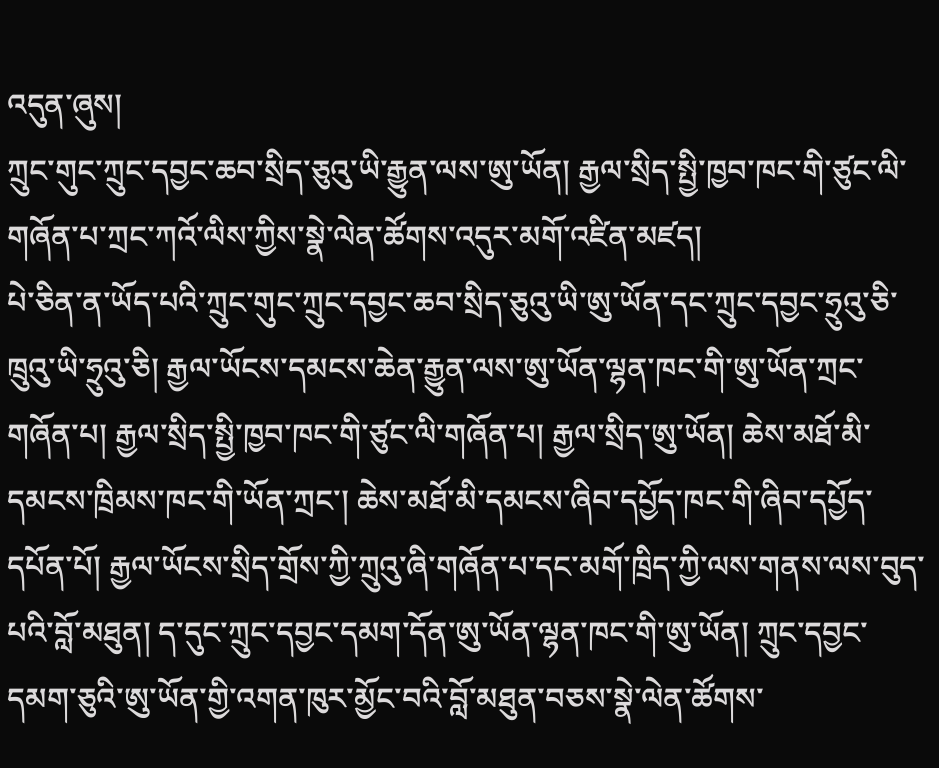འདུན་ཞུས།
ཀྲུང་གུང་ཀྲུང་དབྱང་ཆབ་སྲིད་ཅུའུ་ཡི་རྒྱུན་ལས་ཨུ་ཡོན། རྒྱལ་སྲིད་སྤྱི་ཁྱབ་ཁང་གི་ཙུང་ལི་གཞོན་པ་ཀྲང་ཀའོ་ལིས་ཀྱིས་སྣེ་ལེན་ཚོགས་འདུར་མགོ་འཛིན་མཛད།
པེ་ཅིན་ན་ཡོད་པའི་ཀྲུང་གུང་ཀྲུང་དབྱང་ཆབ་སྲིད་ཅུའུ་ཡི་ཨུ་ཡོན་དང་ཀྲུང་དབྱང་ཧྲུའུ་ཅི་ཁྲུའུ་ཡི་ཧྲུའུ་ཅི། རྒྱལ་ཡོངས་དམངས་ཆེན་རྒྱུན་ལས་ཨུ་ཡོན་ལྷན་ཁང་གི་ཨུ་ཡོན་ཀྲང་གཞོན་པ། རྒྱལ་སྲིད་སྤྱི་ཁྱབ་ཁང་གི་ཙུང་ལི་གཞོན་པ། རྒྱལ་སྲིད་ཨུ་ཡོན། ཆེས་མཐོ་མི་དམངས་ཁྲིམས་ཁང་གི་ཡོན་ཀྲང་། ཆེས་མཐོ་མི་དམངས་ཞིབ་དཔྱོད་ཁང་གི་ཞིབ་དཔྱོད་དཔོན་པོ། རྒྱལ་ཡོངས་སྲིད་གྲོས་ཀྱི་ཀྲུའུ་ཞི་གཞོན་པ་དང་མགོ་ཁྲིད་ཀྱི་ལས་གནས་ལས་བུད་པའི་བློ་མཐུན། ད་དུང་ཀྲུང་དབྱང་དམག་དོན་ཨུ་ཡོན་ལྷན་ཁང་གི་ཨུ་ཡོན། ཀྲུང་དབྱང་དམག་ཅུའི་ཨུ་ཡོན་གྱི་འགན་ཁུར་མྱོང་བའི་བློ་མཐུན་བཅས་སྣེ་ལེན་ཚོགས་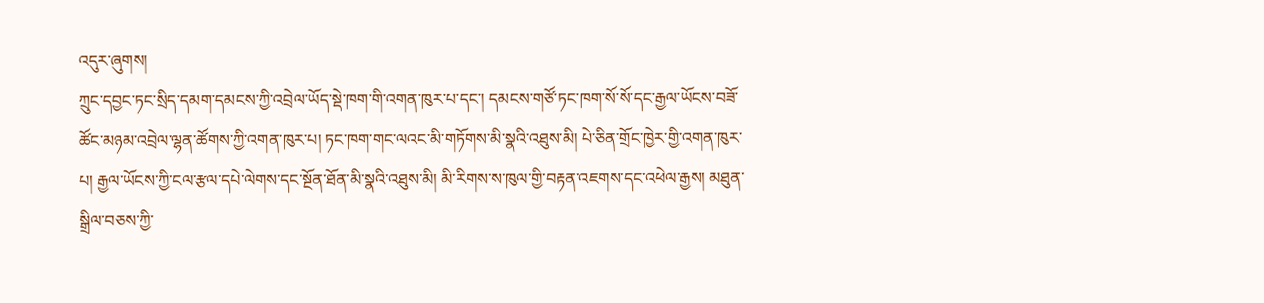འདུར་ཞུགས།
ཀྲུང་དབྱང་ཏང་སྲིད་དམག་དམངས་ཀྱི་འབྲེལ་ཡོད་སྡེ་ཁག་གི་འགན་ཁུར་པ་དང་། དམངས་གཙོ་ཏང་ཁག་སོ་སོ་དང་རྒྱལ་ཡོངས་བཟོ་ཚོང་མཉམ་འབྲེལ་ལྷན་ཚོགས་ཀྱི་འགན་ཁུར་པ། ཏང་ཁག་གང་ལའང་མི་གཏོགས་མི་སྣའི་འཐུས་མི། པེ་ཅིན་གྲོང་ཁྱེར་གྱི་འགན་ཁུར་པ། རྒྱལ་ཡོངས་ཀྱི་ངལ་རྩལ་དཔེ་ལེགས་དང་སྔོན་ཐོན་མི་སྣའི་འཐུས་མི། མི་རིགས་ས་ཁུལ་གྱི་བརྟན་འཇགས་དང་འཕེལ་རྒྱས། མཐུན་སྒྲིལ་བཅས་ཀྱི་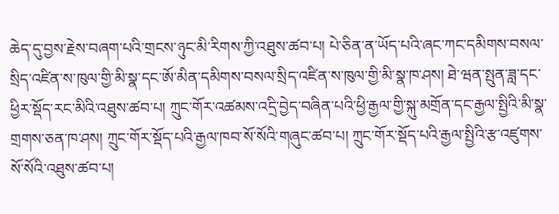ཆེད་དུ་བྱས་རྗེས་བཞག་པའི་གྲངས་ཉུང་མི་རིགས་ཀྱི་འཐུས་ཚབ་པ། པེ་ཅིན་ན་ཡོད་པའི་ཞང་ཀང་དམིགས་བསལ་སྲིད་འཛིན་ས་ཁུལ་གྱི་མི་སྣ་དང་ཨོ་མིན་དམིགས་བསལ་སྲིད་འཛིན་ས་ཁུལ་གྱི་མི་སྣ་ཁ་ཤས། ཐེ་ཝན་སྤུན་ཟླ་དང་ཕྱིར་སྡོད་རང་མིའི་འཐུས་ཚབ་པ། ཀྲུང་གོར་འཚམས་འདྲི་བྱེད་བཞིན་པའི་ཕྱི་རྒྱལ་གྱི་སྐུ་མགྲོན་དང་རྒྱལ་སྤྱིའི་མི་སྣ་གྲགས་ཅན་ཁ་ཤས། ཀྲུང་གོར་སྡོད་པའི་རྒྱལ་ཁབ་སོ་སོའི་གཞུང་ཚབ་པ། ཀྲུང་གོར་སྡོད་པའི་རྒྱལ་སྤྱིའི་རྩ་འཛུགས་སོ་སོའི་འཐུས་ཚབ་པ།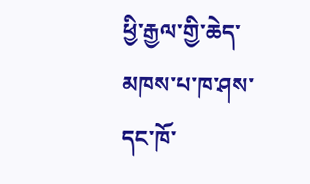ཕྱི་རྒྱལ་གྱི་ཆེད་མཁས་པ་ཁ་ཤས་དང་ཁོ་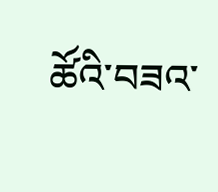ཚོའི་བཟའ་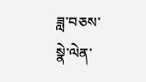ཟླ་བཅས་སྣེ་ལེན་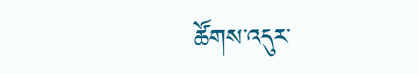ཚོགས་འདུར་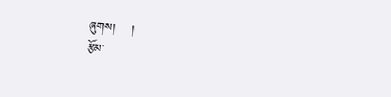ཞུགས།    །
རྩོམ་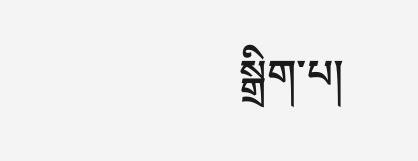སྒྲིག་པ།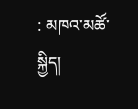: མཁའ་མཚོ་སྐྱིད།